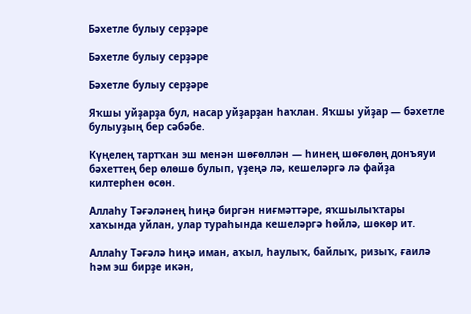Бәхетле булыу серҙәре

Бәхетле булыу серҙәре

Бәхетле булыу серҙәре

Яҡшы уйҙарҙа бул, насар уйҙарҙан һаҡлан. Яҡшы уйҙар — бәхетле булыуҙың бер сәбәбе.

Күңелең тартҡан эш менән шөғөллән — һинең шөғөлөң донъяуи бәхеттең бер өлөшө булып, үҙеңә лә, кешеләргә лә файҙа килтерһен өсөн.

Аллаһу Тәғәләнең һиңә биргән ниғмәттәре, яҡшылыҡтары хаҡында уйлан, улар тураһында кешеләргә һөйлә, шөкөр ит.

Аллаһу Тәғәлә һиңә иман, аҡыл, һаулыҡ, байлыҡ, ризыҡ, ғаилә һәм эш бирҙе икән,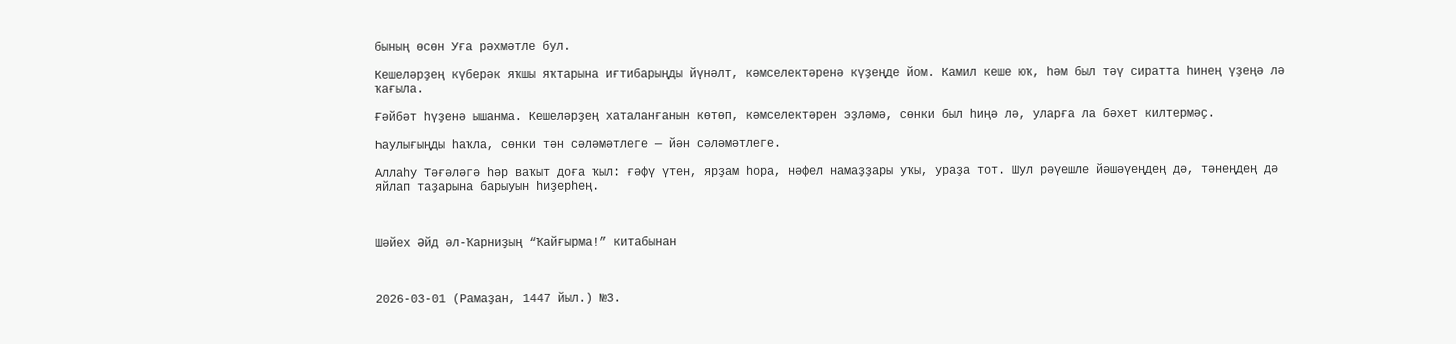бының өсөн Уға рәхмәтле бул.

Кешеләрҙең күберәк яҡшы яҡтарына иғтибарыңды йүнәлт, кәмселектәренә күҙеңде йом. Камил кеше юҡ, һәм был тәү сиратта һинең үҙеңә лә ҡағыла.

Ғәйбәт һүҙенә ышанма. Кешеләрҙең хаталанғанын көтөп, кәмселектәрен эҙләмә, сөнки был һиңә лә, уларға ла бәхет килтермәҫ.

Һаулығыңды һаҡла, сөнки тән сәләмәтлеге — йән сәләмәтлеге.

Аллаһу Тәғәләгә һәр ваҡыт доға ҡыл: ғәфү үтен, ярҙам һора, нәфел намаҙҙары уҡы, ураҙа тот. Шул рәүешле йәшәүеңдең дә, тәнеңдең дә яйлап таҙарына барыуын һиҙерһең.



Шәйех Әйд әл-Ҡарниҙың “Ҡайғырма!” китабынан



2026-03-01 (Рамаҙан, 1447 йыл.) №3.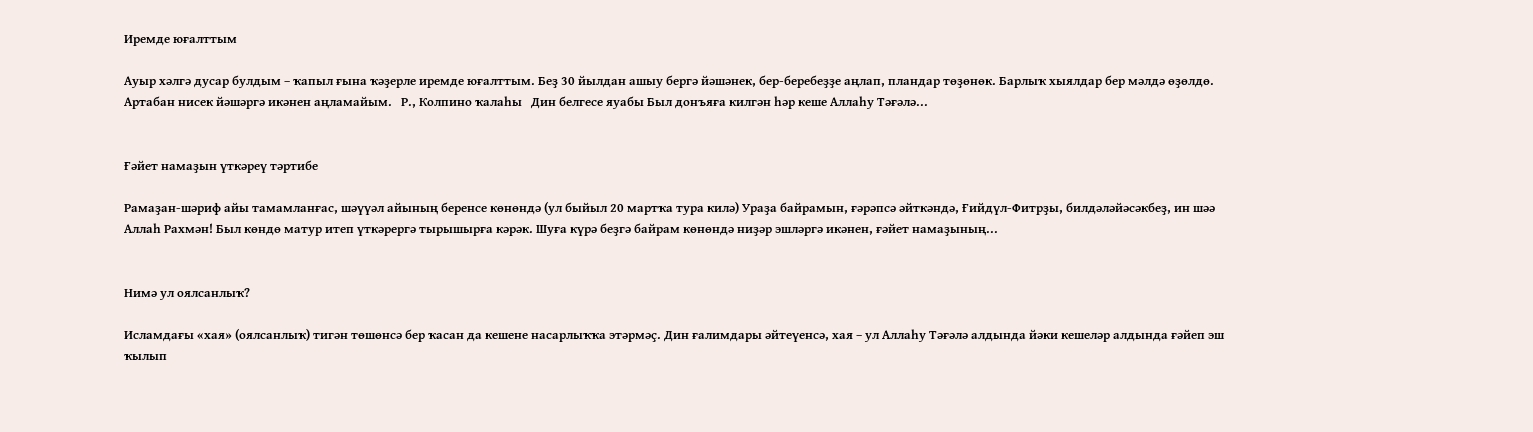Иремде юғалттым

Ауыр хәлгә дусар булдым – ҡапыл ғына ҡәҙерле иремде юғалттым. Беҙ 30 йылдан ашыу бергә йәшәнек, бер-беребеҙҙе аңлап, пландар төҙөнөк. Барлыҡ хыялдар бер мәлдә өҙөлдө. Артабан нисек йәшәргә икәнен аңламайым.   Р., Колпино ҡалаһы   Дин белгесе яуабы Был донъяға килгән һәр кеше Аллаһу Тәғәлә...


Ғәйет намаҙын үткәреү тәртибе

Рамаҙан-шәриф айы тамамланғас, шәүүәл айының беренсе көнөндә (ул быйыл 20 мартҡа тура килә) Ураҙа байрамын, ғәрәпсә әйткәндә, Ғийдүл-Фитрҙы, билдәләйәсәкбеҙ, ин шәә Аллаһ Рахмән! Был көндө матур итеп үткәрергә тырышырға кәрәк. Шуға күрә беҙгә байрам көнөндә ниҙәр эшләргә икәнен, ғәйет намаҙының...


Нимә ул оялсанлыҡ?

Исламдағы «хая» (оялсанлыҡ) тигән төшөнсә бер ҡасан да кешене насарлыҡҡа этәрмәҫ. Дин ғалимдары әйтеүенсә, хая – ул Аллаһу Тәғәлә алдында йәки кешеләр алдында ғәйеп эш ҡылып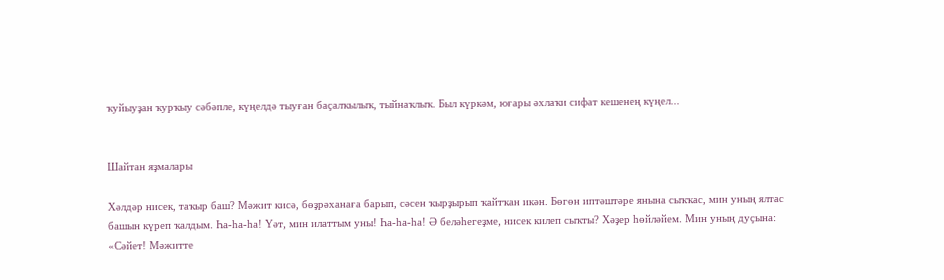ҡуйыуҙан ҡурҡыу сәбәпле, күңелдә тыуған баҫалҡылыҡ, тыйнаҡлыҡ. Был күркәм, юғары әхлаҡи сифат кешенең күңел...


Шайтан яҙмалары

Хәлдәр нисек, таҡыр баш? Мәжит кисә, бөҙрәханаға барып, сәсен ҡырҙырып ҡайтҡан икән. Бөгөн иптәштәре янына сыҡҡас, мин уның ялтас башын күреп ҡалдым. Һа-һа-һа! Үәт, мин илаттым уны! Һа-һа-һа! Ә беләһегеҙме, нисек килеп сыҡты? Хәҙер һөйләйем. Мин уның дуҫына: «Сәйет! Мәжитте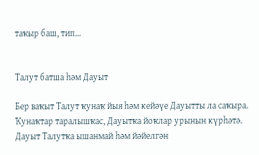таҡыр баш, тип...


Талут батша һәм Дауыт

Бер ваҡыт Талут ҡунаҡ йыя һәм кейәүе Дауытты ла саҡыра. Ҡунаҡтар таралышҡас, Дауытҡа йоҡлар урынын күрһәтә. Дауыт Талутҡа ышанмай һәм йәйелгән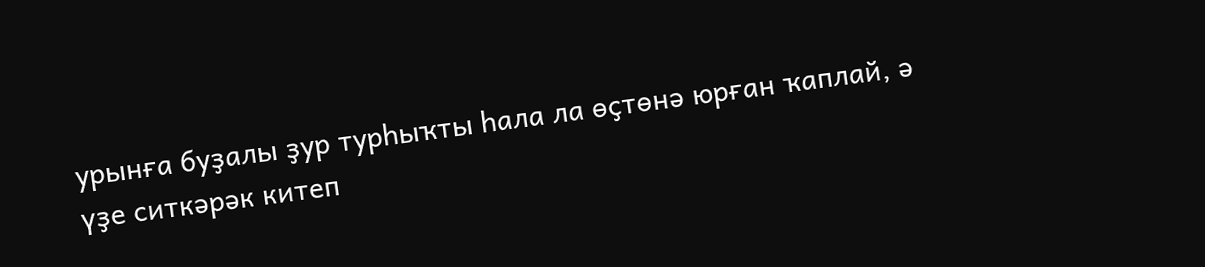урынға буҙалы ҙур турһыҡты һала ла өҫтөнә юрған ҡаплай, ә үҙе ситкәрәк китеп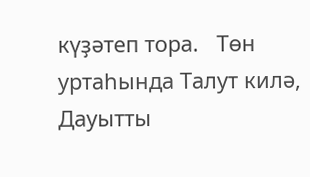күҙәтеп тора.   Төн уртаһында Талут килә, Дауытты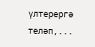үлтерергә теләп,...